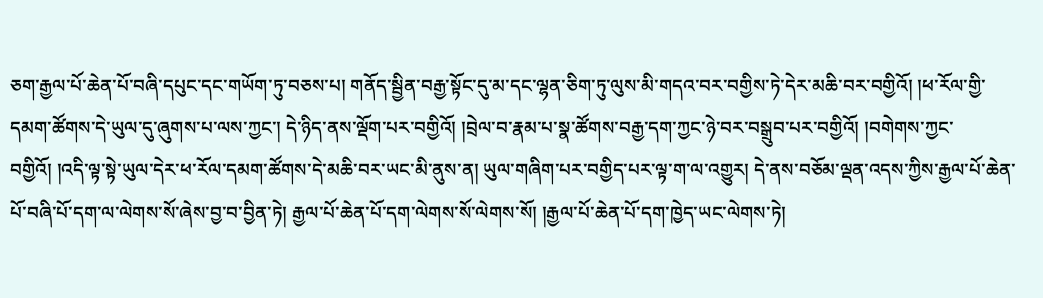ཅག་རྒྱལ་པོ་ཆེན་པོ་བཞི་དཔུང་དང་གཡོག་ཏུ་བཅས་པ། གནོད་སྦྱིན་བརྒྱ་སྟོང་དུ་མ་དང་ལྷན་ཅིག་ཏུ་ལུས་མི་གདའ་བར་བགྱིས་ཏེ་དེར་མཆི་བར་བགྱིའོ། །ཕ་རོལ་གྱི་དམག་ཚོགས་དེ་ཡུལ་དུ་ཞུགས་པ་ལས་ཀྱང་། དེ་ཉིད་ནས་ལྡོག་པར་བགྱིའོ། །བྲེལ་བ་རྣམ་པ་སྣ་ཚོགས་བརྒྱ་དག་ཀྱང་ཉེ་བར་བསྒྲུབ་པར་བགྱིའོ། །བགེགས་ཀྱང་བགྱིའོ། །འདི་ལྟ་སྟེ་ཡུལ་དེར་ཕ་རོལ་དམག་ཚོགས་དེ་མཆི་བར་ཡང་མི་ནུས་ན། ཡུལ་གཞིག་པར་བགྱིད་པར་ལྟ་ག་ལ་འགྱུར། དེ་ནས་བཅོམ་ལྡན་འདས་ཀྱིས་རྒྱལ་པོ་ཆེན་པོ་བཞི་པོ་དག་ལ་ལེགས་སོ་ཞེས་བྱ་བ་བྱིན་ཏེ། རྒྱལ་པོ་ཆེན་པོ་དག་ལེགས་སོ་ལེགས་སོ། །རྒྱལ་པོ་ཆེན་པོ་དག་ཁྱེད་ཡང་ལེགས་ཏེ།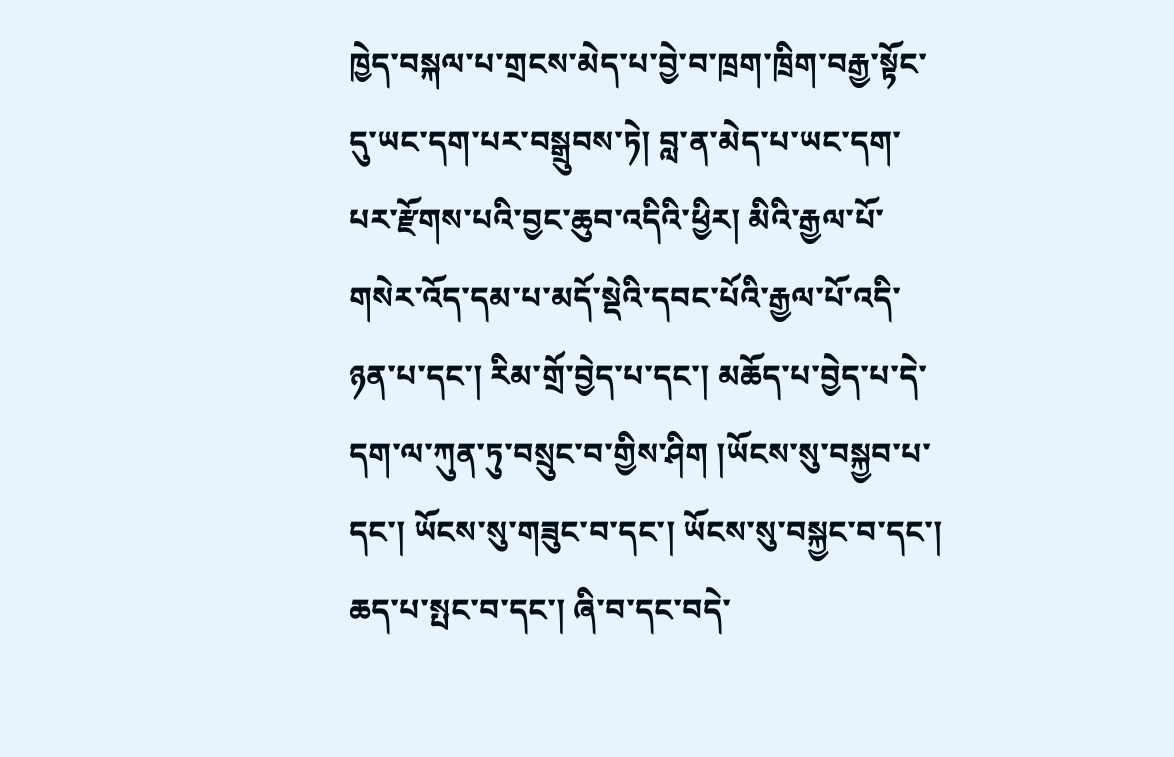ཁྱེད་བསྐལ་པ་གྲངས་མེད་པ་བྱེ་བ་ཁྲག་ཁྲིག་བརྒྱ་སྟོང་དུ་ཡང་དག་པར་བསྒྲུབས་ཏེ། བླ་ན་མེད་པ་ཡང་དག་པར་རྫོགས་པའི་བྱང་ཆུབ་འདིའི་ཕྱིར། མིའི་རྒྱལ་པོ་གསེར་འོད་དམ་པ་མདོ་སྡེའི་དབང་པོའི་རྒྱལ་པོ་འདི་ཉན་པ་དང་། རིམ་གྲོ་བྱེད་པ་དང་། མཆོད་པ་བྱེད་པ་དེ་དག་ལ་ཀུན་ཏུ་བསྲུང་བ་གྱིས་ཤིག །ཡོངས་སུ་བསྐྱབ་པ་དང་། ཡོངས་སུ་གཟུང་བ་དང་། ཡོངས་སུ་བསྐྱང་བ་དང་། ཆད་པ་སྤང་བ་དང་། ཞི་བ་དང་བདེ་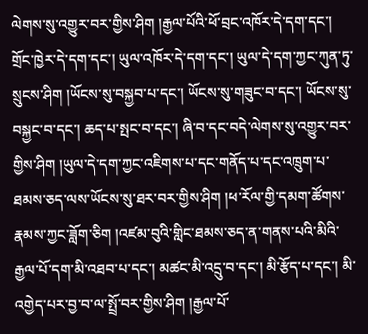ལེགས་སུ་འགྱུར་བར་གྱིས་ཤིག །རྒྱལ་པོའི་ཕོ་བྲང་འཁོར་དེ་དག་དང་། གྲོང་ཁྱེར་དེ་དག་དང་། ཡུལ་འཁོར་དེ་དག་དང་། ཡུལ་དེ་དག་ཀྱང་ཀུན་ཏུ་སྲུངས་ཤིག །ཡོངས་སུ་བསྐྱབ་པ་དང་། ཡོངས་སུ་གཟུང་བ་དང་། ཡོངས་སུ་བསྐྱང་བ་དང་། ཆད་པ་སྤང་བ་དང་། ཞི་བ་དང་བདེ་ལེགས་སུ་འགྱུར་བར་གྱིས་ཤིག །ཡུལ་དེ་དག་ཀྱང་འཇིགས་པ་དང་གནོད་པ་དང་འཁྲུག་པ་ཐམས་ཅད་ལས་ཡོངས་སུ་ཐར་བར་གྱིས་ཤིག །ཕ་རོལ་གྱི་དམག་ཚོགས་རྣམས་ཀྱང་ཟློག་ཅིག །འཛམ་བུའི་གླིང་ཐམས་ཅད་ན་གནས་པའི་མིའི་རྒྱལ་པོ་དག་མི་འཐབ་པ་དང་། མཚང་མི་འདྲུ་བ་དང་། མི་རྩོད་པ་དང་། མི་འགྱེད་པར་བྱ་བ་ལ་སྤྲོ་བར་གྱིས་ཤིག །རྒྱལ་པོ་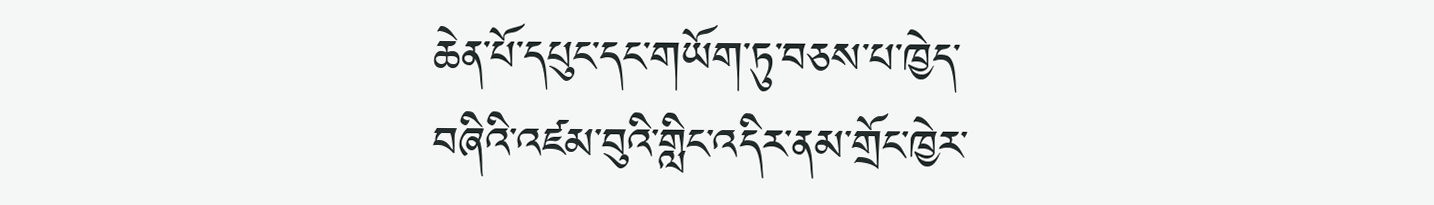ཆེན་པོ་དཔུང་དང་གཡོག་ཏུ་བཅས་པ་ཁྱེད་བཞིའི་འཛམ་བུའི་གླིང་འདིར་ནམ་གྲོང་ཁྱེར་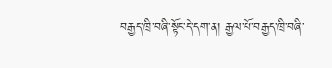བརྒྱད་ཁྲི་བཞི་སྟོང་དེ་དག་ན། རྒྱལ་པོ་བརྒྱད་ཁྲི་བཞི་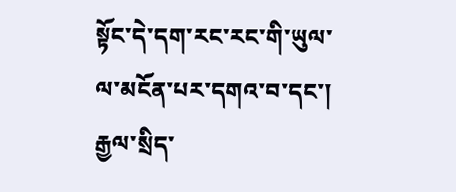སྟོང་དེ་དག་རང་རང་གི་ཡུལ་ལ་མངོན་པར་དགའ་བ་དང་། རྒྱལ་སྲིད་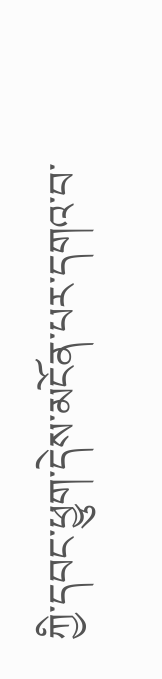ཀྱི་དབང་ཕྱུག་དེས་མངོན་པར་དགའ་བ་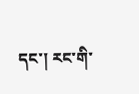དང་། རང་གི་